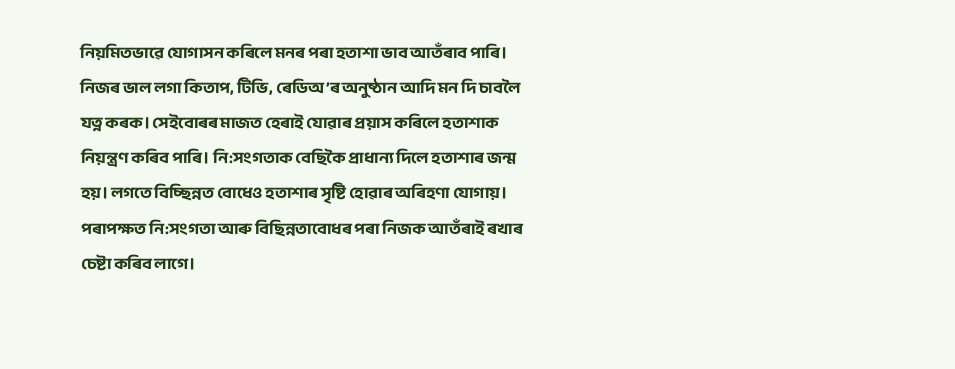নিয়মিতভাৱে যোগাসন কৰিলে মনৰ পৰা হতাশা ভাব আতঁৰাব পাৰি। নিজৰ ভাল লগা কিতাপ, টিভি, ৰেডিঅ’ৰ অনুষ্ঠান আদি মন দি চাবলৈ যত্ন কৰক। সেইবোৰৰ মাজত হেৰাই যোৱাৰ প্ৰয়াস কৰিলে হতাশাক নিয়ন্ত্ৰণ কৰিব পাৰি। নি:সংগতাক বেছিকৈ প্ৰাধান্য দিলে হতাশাৰ জন্ম হয়। লগতে বিচ্ছিন্নত বোধেও হতাশাৰ সৃষ্টি হোৱাৰ অৰিহণা যোগায়। পৰাপক্ষত নি:সংগতা আৰু বিছিন্নতাবোধৰ পৰা নিজক আতঁৰাই ৰখাৰ চেষ্টা কৰিব লাগে।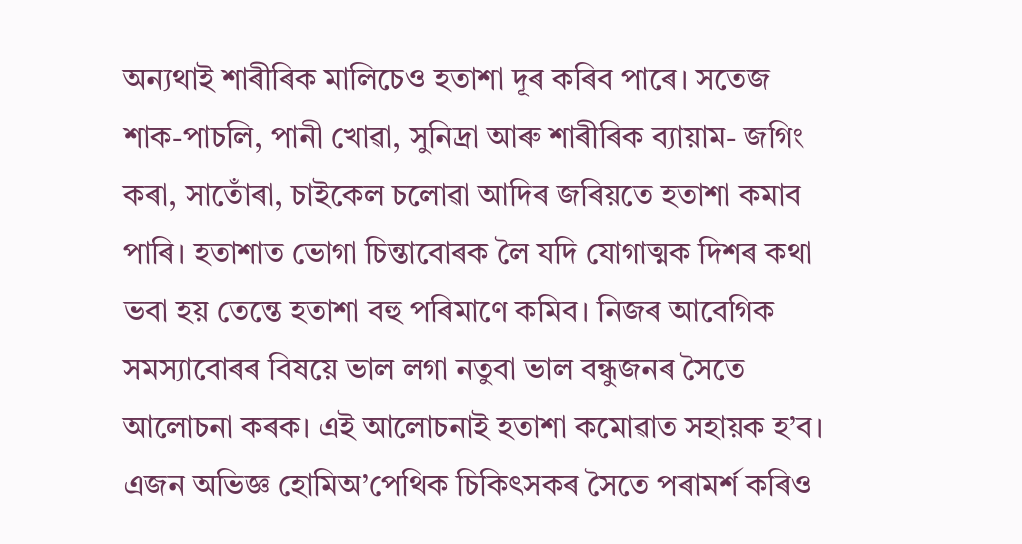অন্যথাই শাৰীৰিক মালিচেও হতাশা দূৰ কৰিব পাৰে। সতেজ শাক-পাচলি, পানী খোৱা, সুনিদ্ৰা আৰু শাৰীৰিক ব্যায়াম- জগিং কৰা, সাতোঁৰা, চাইকেল চলোৱা আদিৰ জৰিয়তে হতাশা কমাব পাৰি। হতাশাত ভোগা চিন্তাবোৰক লৈ যদি যোগাত্মক দিশৰ কথা ভবা হয় তেন্তে হতাশা বহু পৰিমাণে কমিব। নিজৰ আবেগিক সমস্যাবোৰৰ বিষয়ে ভাল লগা নতুবা ভাল বন্ধুজনৰ সৈতে আলোচনা কৰক। এই আলোচনাই হতাশা কমোৱাত সহায়ক হ’ব। এজন অভিজ্ঞ হোমিঅ’পেথিক চিকিৎসকৰ সৈতে পৰামৰ্শ কৰিও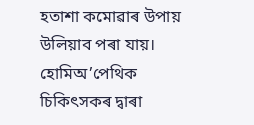হতাশা কমোৱাৰ উপায় উলিয়াব পৰা যায়। হোমিঅ’পেথিক চিকিৎসকৰ দ্বাৰা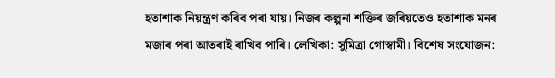হতাশাক নিয়ন্ত্ৰণ কৰিব পৰা যায়। নিজৰ কল্পনা শক্তিৰ জৰিয়তেও হতাশাক মনৰ মজাৰ পৰা আতৰাই ৰাখিব পাৰি। লেখিকা: সুমিত্ৰা গোস্বামী। বিশেষ সংযোজন: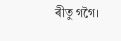ৰীতু গগৈ।